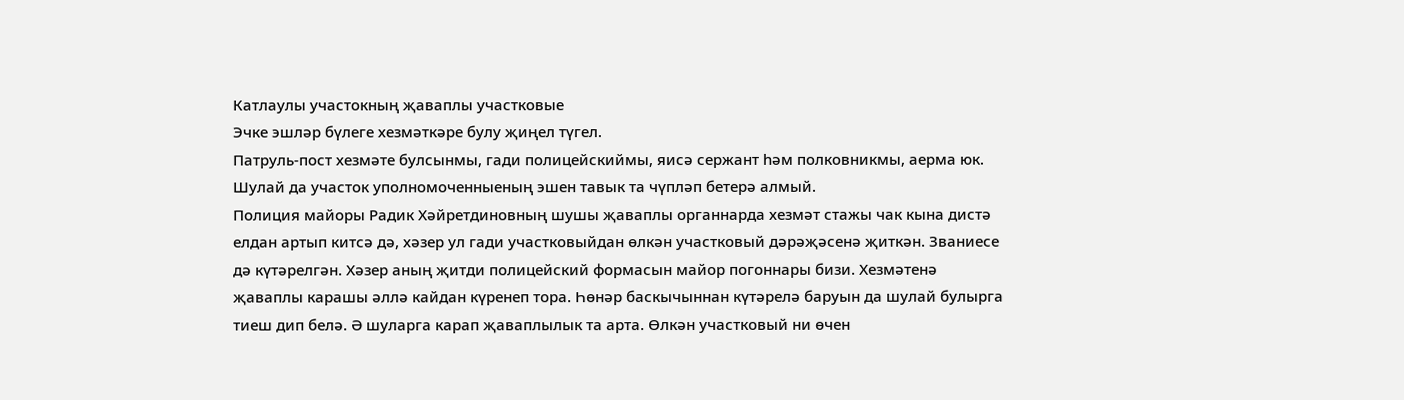Катлаулы участокның җаваплы участковые
Эчке эшләр бүлеге хезмәткәре булу җиңел түгел.
Патруль-пост хезмәте булсынмы, гади полицейскиймы, яисә сержант һәм полковникмы, аерма юк. Шулай да участок уполномоченныеның эшен тавык та чүпләп бетерә алмый.
Полиция майоры Радик Хәйретдиновның шушы җаваплы органнарда хезмәт стажы чак кына дистә елдан артып китсә дә, хәзер ул гади участковыйдан өлкән участковый дәрәҗәсенә җиткән. Званиесе дә күтәрелгән. Хәзер аның җитди полицейский формасын майор погоннары бизи. Хезмәтенә җаваплы карашы әллә кайдан күренеп тора. Һөнәр баскычыннан күтәрелә баруын да шулай булырга тиеш дип белә. Ә шуларга карап җаваплылык та арта. Өлкән участковый ни өчен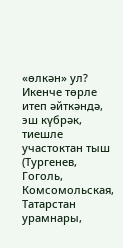«өлкән» ул? Икенче төрле итеп әйткәндә, эш күбрәк, тиешле участоктан тыш (Тургенев, Гоголь, Комсомольская, Татарстан урамнары,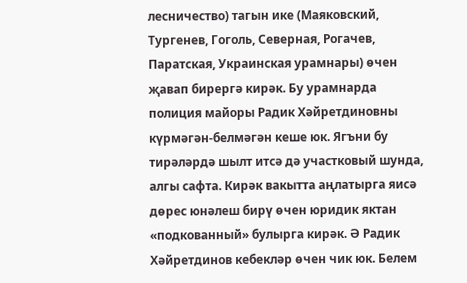лесничество) тагын ике (Маяковский, Тургенев, Гоголь, Северная, Рогачев, Паратская, Украинская урамнары) өчен җавап бирергә кирәк. Бу урамнарда полиция майоры Радик Хәйретдиновны күрмәгән-белмәгән кеше юк. Ягъни бу тирәләрдә шылт итсә дә участковый шунда, алгы сафта. Кирәк вакытта аңлатырга яисә дөрес юнәлеш бирү өчен юридик яктан «подкованный» булырга кирәк. Ә Радик Хәйретдинов кебекләр өчен чик юк. Белем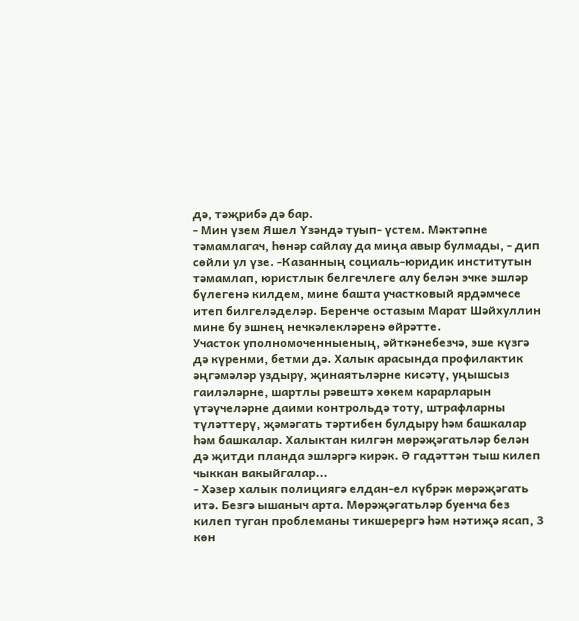дә, тәҗрибә дә бар.
- Мин үзем Яшел Үзәндә туып- үстем. Мәктәпне тәмамлагач, һөнәр сайлау да миңа авыр булмады, - дип сөйли ул үзе. -Казанның социаль-юридик институтын тәмамлап, юристлык белгечлеге алу белән эчке эшләр бүлегенә килдем, мине башта участковый ярдәмчесе итеп билгеләделәр. Беренче остазым Марат Шәйхуллин мине бу эшнең нечкәлекләренә өйрәтте.
Участок уполномоченныеның, әйткәнебезчә, эше күзгә дә күренми, бетми дә. Халык арасында профилактик әңгәмәләр уздыру, җинаятьләрне кисәтү, уңышсыз гаиләләрне, шартлы рәвештә хөкем карарларын үтәүчеләрне даими контрольдә тоту, штрафларны түләттерү, җәмәгать тәртибен булдыру һәм башкалар һәм башкалар. Халыктан килгән мөрәҗәгатьләр белән дә җитди планда эшләргә кирәк. Ә гадәттән тыш килеп чыккан вакыйгалар...
- Хәзер халык полициягә елдан-ел күбрәк мөрәҗәгать итә. Безгә ышаныч арта. Мөрәҗәгатьләр буенча без килеп туган проблеманы тикшерергә һәм нәтиҗә ясап, 3 көн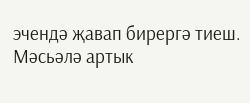эчендә җавап бирергә тиеш. Мәсьәлә артык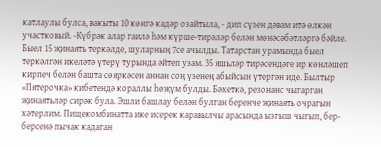катлаулы булса, вакыты 10 көнгә кадәр озайтыла, - дип сүзен дәвам итә өлкән участковый. -Күбрәк алар гаилә һәм күрше-тирәләр белән мөнәсәбәтләргә бәйле. Быел 15 җинаять теркәлде, шуларның 7се ачылды. Татарстан урамында быел теркәлгән икеләтә үтерү турында әйтеп узам. 35 яшьләр тирәсендәге ир көнләшеп кирпеч белән башта сөяркәсен аннан соң үзенең абыйсын үтергән иде. Былтыр «Пятерочка» кибетендә кораллы һөҗүм булды. Бәхеткә, резонанс чыгарган җинаятьләр сирәк була. Эшли башлау белән булган беренче җинаять очрагын хәтерлим. Пищекомбинатта ике исерек каравылчы арасында ызгыш чыгып, бер-берсенә пычак кадаган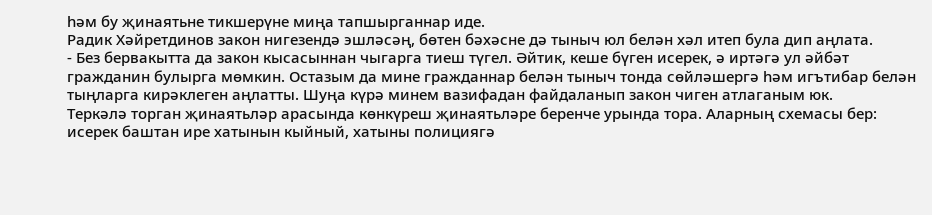һәм бу җинаятьне тикшерүне миңа тапшырганнар иде.
Радик Хәйретдинов закон нигезендә эшләсәң, бөтен бәхәсне дә тыныч юл белән хәл итеп була дип аңлата.
- Без бервакытта да закон кысасыннан чыгарга тиеш түгел. Әйтик, кеше бүген исерек, ә иртәгә ул әйбәт гражданин булырга мөмкин. Остазым да мине гражданнар белән тыныч тонда сөйләшергә һәм игътибар белән тыңларга кирәклеген аңлатты. Шуңа күрә минем вазифадан файдаланып закон чиген атлаганым юк.
Теркәлә торган җинаятьләр арасында көнкүреш җинаятьләре беренче урында тора. Аларның схемасы бер: исерек баштан ире хатынын кыйный, хатыны полициягә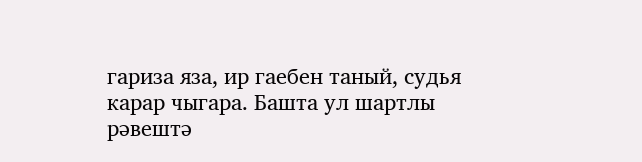гариза яза, ир гаебен таный, судья карар чыгара. Башта ул шартлы рәвештә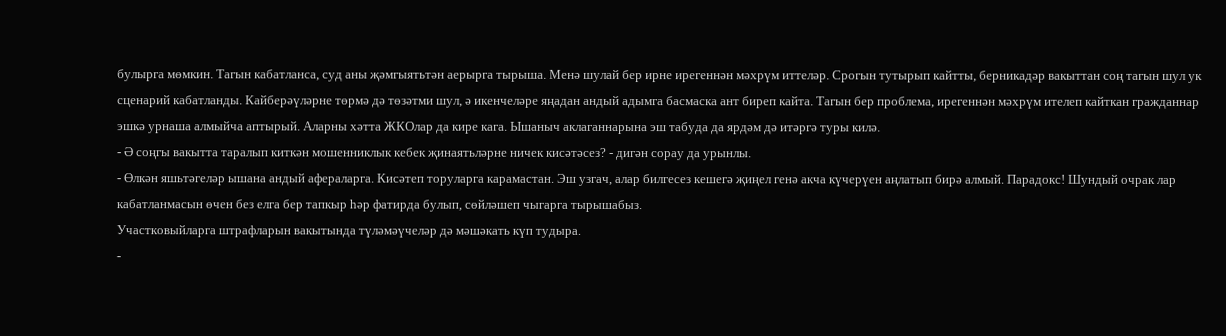булырга мөмкин. Тагын кабатланса, суд аны җәмгыятьтән аерырга тырыша. Менә шулай бер ирне ирегеннән мәхрүм иттеләр. Срогын тутырып кайтты, берникадәр вакыттан соң тагын шул ук сценарий кабатланды. Кайберәүләрне төрмә дә төзәтми шул, ә икенчеләре яңадан андый адымга басмаска ант биреп кайта. Тагын бер проблема, ирегеннән мәхрүм ителеп кайткан гражданнар эшкә урнаша алмыйча аптырый. Аларны хәтта ЖКОлар да кире кага. Ышаныч аклаганнарына эш табуда да ярдәм дә итәргә туры килә.
- Ә соңгы вакытта таралып киткән мошенниклык кебек җинаятьләрне ничек кисәтәсез? - дигән сорау да урынлы.
- Өлкән яшьтәгеләр ышана андый афераларга. Кисәтеп торуларга карамастан. Эш узгач, алар билгесез кешегә җиңел генә акча күчерүен аңлатып бирә алмый. Парадокс! Шундый очрак лар кабатланмасын өчен без елга бер тапкыр һәр фатирда булып, сөйләшеп чыгарга тырышабыз.
Участковыйларга штрафларын вакытында түләмәүчеләр дә мәшәкать күп тудыра.
-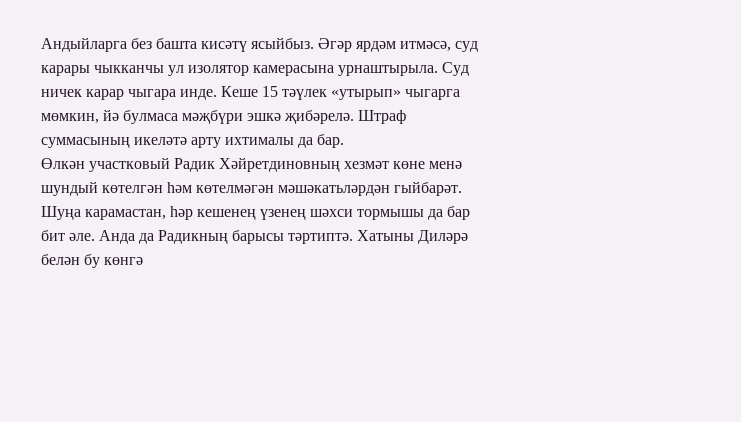Андыйларга без башта кисәтү ясыйбыз. Әгәр ярдәм итмәсә, суд карары чыкканчы ул изолятор камерасына урнаштырыла. Суд ничек карар чыгара инде. Кеше 15 тәүлек «утырып» чыгарга мөмкин, йә булмаса мәҗбүри эшкә җибәрелә. Штраф суммасының икеләтә арту ихтималы да бар.
Өлкән участковый Радик Хәйретдиновның хезмәт көне менә шундый көтелгән һәм көтелмәгән мәшәкатьләрдән гыйбарәт. Шуңа карамастан, һәр кешенең үзенең шәхси тормышы да бар бит әле. Анда да Радикның барысы тәртиптә. Хатыны Диләрә белән бу көнгә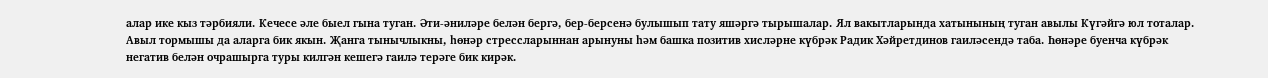алар ике кыз тәрбияли. Кечесе әле быел гына туган. Әти-әниләре белән бергә, бер-берсенә булышып тату яшәргә тырышалар. Ял вакытларында хатынының туган авылы Күгәйгә юл тоталар. Авыл тормышы да аларга бик якын. Җанга тынычлыкны, һөнәр стрессларыннан арынуны һәм башка позитив хисләрне күбрәк Радик Хәйретдинов гаиләсендә таба. Һөнәре буенча күбрәк негатив белән очрашырга туры килгән кешегә гаилә терәге бик кирәк.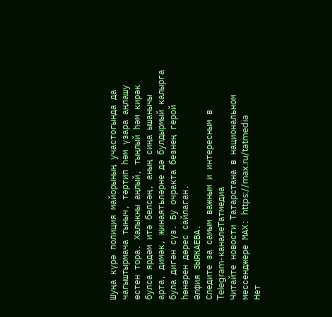Шуңа күрә полиция майорының участогында да чагыштырмача тыныч, тәртип һәм үзара аңлашу өстен тора. Халыкны аңлый, тыңлый һәм кирәк булса ярдәм итә белсәң, аның сиңа ышанычы арта, димәк, җинаятьләрне дә булдырмый калырга була дигән сүз. Бу очракта безнең герой һөнәрен дөрес сайлаган.
Әлфия ЗЫЯКАЕВА.
Следите за самым важным и интересным в Telegram-каналеТатмедиа
Читайте новости Татарстана в национальном мессенджере MАХ: https://max.ru/tatmedia
Нет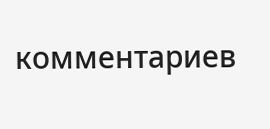комментариев